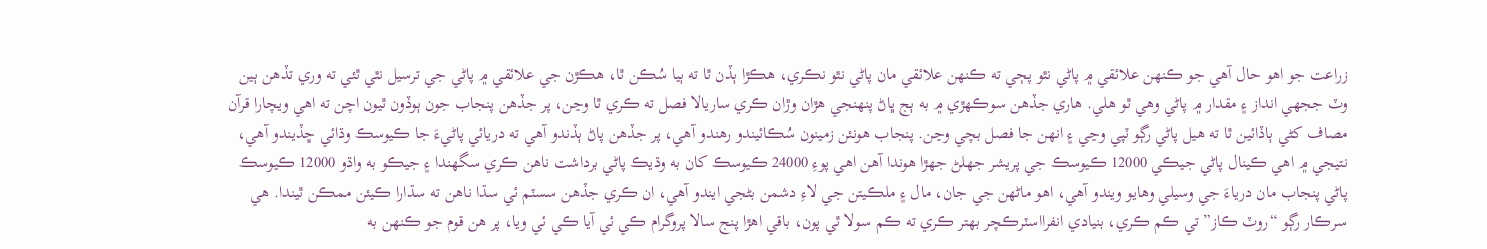زراعت جو اهو حال آهي جو ڪنهن علائقي ۾ پاڻي نٿو پڄي ته ڪنهن علائقي مان پاڻي نٿو نڪري، هڪڙا ٻڏن ٿا ته ٻيا سُڪن ٿا، هڪڙن جي علائقي ۾ پاڻي جي ترسيل نٿي ٿئي ته وري تڏهن ٻين وٽ ججهي انداز ۽ مقدار ۾ پاڻي وهي ٿو هلي. هاري جڏهن سوڪهڙي ۾ به ٻج ڀاڻ پنهنجي هڙان وڙان ڪري ساريالا فصل ته ڪري ٿا وڃن، پر جڏهن پنجاب جون ٻوڏون ٿيون اچن ته اهي ويچارا قرآن مصاف کڻي ٻاڏائين ٿا ته هيل پاڻي رڳو ٽپي وڃي ۽ انهن جا فصل بچي وڃن. پنجاب هونئن زمينون سُڪائيندو رهندو آهي، پر جڏهن پاڻ ٻڏندو آهي ته دريائي پاڻيءَ جا ڪيوسڪ وڌائي ڇڏيندو آهي، نتيجي ۾ اهي ڪينال پاڻي جيڪي 12000 ڪيوسڪ جي پريشر جهلڻ جهڙا هوندا آهن اهي پوءِ 24000 ڪيوسڪ کان به وڌيڪ پاڻي برداشت ناهن ڪري سگهندا ۽ جيڪو به واڌو 12000 ڪيوسڪ پاڻي پنجاب مان درياءَ جي وسيلي وهايو ويندو آهي، اهو ماڻهن جي جان، مال ۽ ملڪيتن جي لاءِ دشمن بڻجي ايندو آهي، ان ڪري جڏهن سسٽم ئي سڌا ناهن ته سڌارا ڪيئن ممڪن ٿيندا. هي سرڪار رڳو “روٽ ڪاز” تي ڪم ڪري، بنيادي انفرااسٽرڪچر بهتر ڪري ته ڪم سولا ٿي پون، باقي اهڙا پنج سالا پروگرام ڪي ئي آيا ڪي ئي ويا، پر هن قوم جو ڪنهن به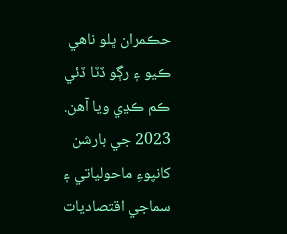حڪمران ڀلو ناهي ڪيو ۽ رڳو ڏٽا ڏئي ڪم ڪڍي ويا آهن.
2023 جي بارشن کانپوءِ ماحولياتي ۽ سماجي اقتصاديات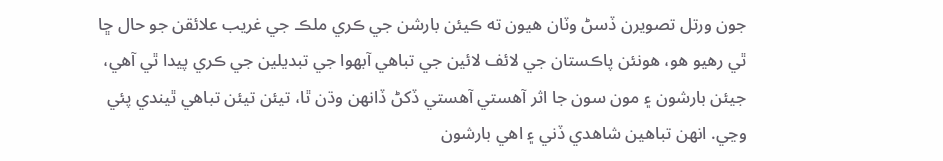جون ورتل تصويرن ڏسڻ وٽان هيون ته ڪيئن بارشن جي ڪري ملڪ جي غريب علائقن جو حال ڇا ٿي رهيو هو، هونئن پاڪستان جي لائف لائين جي تباهي آبهوا جي تبديلين جي ڪري پيدا ٿي آهي، جيئن بارشون ۽ مون سون جا اثر آهستي آهستي ڏکڻ ڏانهن وڌن ٿا، تيئن تيئن تباهي ٿيندي پئي وڃي. انهن تباهين شاهدي ڏني ۽ اهي بارشون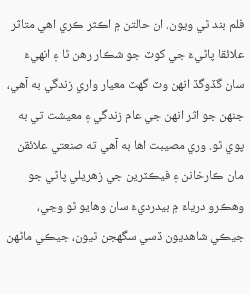فلم بند ٿي ويون. ان حالتن ۾ اڪثر ڪري اهي متاثر علائقا پاڻيءَ جي کوٽ جو شڪار رهن ٿا ۽ انهيءَ سان گڏوگڏ انهن وٽ گهٽ معيار واري زندگي به آهي، جنهن جو اثر انهن جي عام زندگي ۽ معيشت تي به پوي ٿو. وري مصيبت اها به آهي ته صنعتي علائقن مان ڪارخانن ۽ فيڪٽرين جي زهريلي پاڻي جو وهڪرو درياءَ ۾ بيدرديءَ سان وهايو ٿو وڃي، جيڪي شاهديون ڏسي سگهجن ٿيون، جيڪي ماڻهن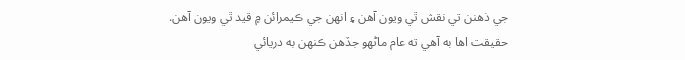جي ذهنن تي نقش ٿي ويون آهن ۽ انهن جي ڪيمرائن ۾ قيد ٿي ويون آهن.
حقيقت اها به آهي ته عام ماڻهو جڏهن ڪنهن به دريائي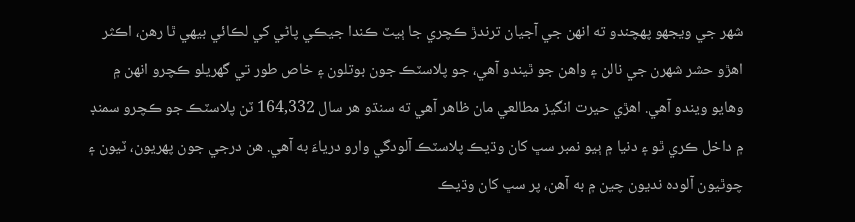شهر جي ويجهو پهچندو ته انهن جي آجيان ترندڙ ڪچري جا ٻيٽ ڪندا جيڪي پاڻي کي لڪائي بيهي ٿا رهن، اڪثر اهڙو حشر شهرن جي نالن ۽ واهن جو ٿيندو آهي، جو پلاسٽڪ جون بوتلون ۽ خاص طور تي گهريلو ڪچرو انهن ۾ وهايو ويندو آهي. اهڙي حيرت انگيز مطالعي مان ظاهر آهي ته سنڌو هر سال 164,332 ٽن پلاسٽڪ جو ڪچرو سمنڊ ۾ داخل ڪري ٿو ۽ دنيا ۾ ٻيو نمبر سڀ کان وڌيڪ پلاسٽڪ آلودگي وارو درياءَ به آهي. هن درجي جون پهريون، ٽيون ۽ چوٿيون آلوده نديون چين ۾ به آهن، پر سڀ کان وڌيڪ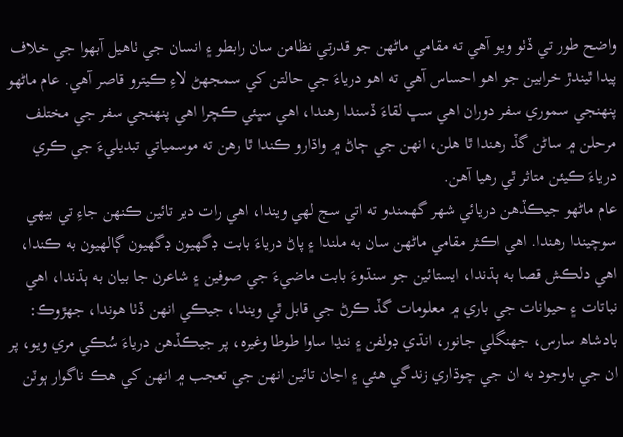واضح طور تي ڏٺو ويو آهي ته مقامي ماڻهن جو قدرتي نظامن سان رابطو ۽ انسان جي ٺاهيل آبهوا جي خلاف پيدا ٿيندڙ خرابين جو اهو احساس آهي ته اهو درياءَ جي حالتن کي سمجهڻ لاءِ ڪيترو قاصر آهي. عام ماڻهو پنهنجي سموري سفر دوران اهي سڀ لقاءَ ڏسندا رهندا، اهي سڀئي ڪچرا اهي پنهنجي سفر جي مختلف مرحلن ۾ ساڻن گڏ رهندا ٿا هلن، انهن جي ڄاڻ ۾ واڌارو ڪندا ٿا رهن ته موسمياتي تبديليءَ جي ڪري درياءَ ڪيئن متاثر ٿي رهيا آهن.
عام ماڻهو جيڪڏهن دريائي شهر گهمندو ته اتي سج لهي ويندا، اهي رات دير تائين ڪنهن جاءِ تي بيهي سوچيندا رهندا. اهي اڪثر مقامي ماڻهن سان به ملندا ۽ پاڻ درياءَ بابت ڊگهيون ڊگهيون ڳالهيون به ڪندا، اهي دلڪش قصا به ٻڌندا، ايستائين جو سنڌوءَ بابت ماضيءَ جي صوفين ۽ شاعرن جا بيان به ٻڌندا، اهي نباتات ۽ حيوانات جي باري ۾ معلومات گڏ ڪرڻ جي قابل ٿي ويندا، جيڪي انهن ڏٺا هوندا، جهڙوڪ: بادشاھ سارس، جهنگلي جانور، انڌي ڊولفن ۽ ننڍا ساوا طوطا وغيره، پر جيڪڏهن درياءَ سُڪي مري ويو، پر ان جي باوجود به ان جي چوڌاري زندگي هئي ۽ اڃان تائين انهن جي تعجب ۾ انهن کي هڪ ناگوار ٻوٽن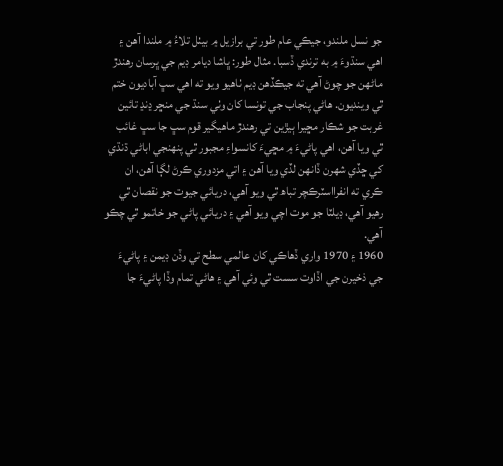جو نسل ملندو، جيڪي عام طور تي برازيل ۾ بيٺل تلاءُ ۾ ملندا آهن ۽ اهي سنڌوءَ ۾ به ترندي ڏسبا. مثال طور: ڀاشا ديامر ڊيم جي ڀرسان رهندڙ ماڻهن جو چوڻ آهي ته جيڪڏهن ڊيم ٺاهيو ويو ته اهي سڀ آباديون ختم ٿي وينديون. هاڻي پنجاب جي تونسا کان وٺي سنڌ جي منڇر ڍنڍ تائين غربت جو شڪار مڇيرا ٻيڙين تي رهندڙ ماهيگير قوم سڀ جا سڀ غائب ٿي ويا آهن، اهي پاڻيءَ ۾ مڇيءَ کانسواءِ مجبور ٿي پنھنجي اباڻي ڌنڌي کي ڇڏي شھرن ڏانھن لڏي ويا آهن ۽ اتي مزدوري ڪرڻ لڳا آهن، ان ڪري ته انفرااسٽرڪچر تباھ ٿي ويو آهي، دريائي جيوت جو نقصان ٿي رهيو آهي، ڊيلٽا جو موت اچي ويو آهي ۽ دريائي پاڻي جو خاتمو ٿي چڪو آهي.
1960 ۽ 1970 واري ڏهاڪي کان عالمي سطح تي وڏن ڊيمن ۽ پاڻيءَ جي ذخيرن جي اڏاوت سست ٿي وئي آهي ۽ هاڻي تمام وڏا پاڻيءَ جا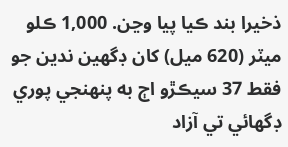ذخيرا بند ڪيا پيا وڃن. 1,000 ڪلو ميٽر (620 ميل) کان ڊگھين ندين جو فقط 37 سيڪڙو اڄ به پنهنجي پوري ڊگھائي تي آزاد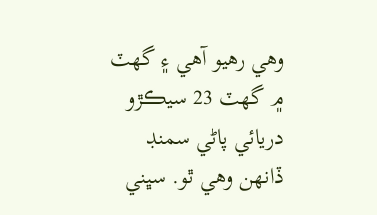وهي رهيو آهي ۽ گهٽ ۾ گھٽ 23 سيڪڙو دريائي پاڻي سمنڊ ڏانهن وهي ٿو. سڀني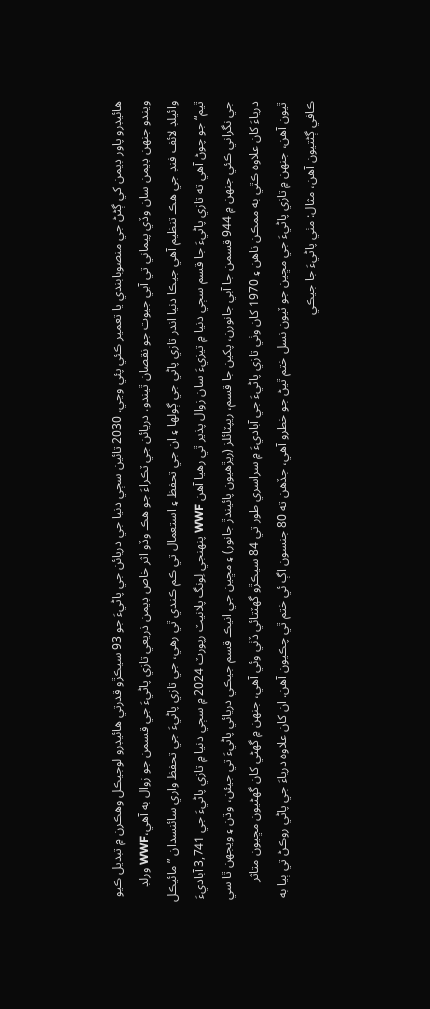هائيڊرو پاور ڊيمن کي ڳڻڻ جي منصوبابندي يا تعمير ڪئي پئي وڃي. 2030 تائين سڄي دنيا جي دريائن جي پاڻيءَ جو 93 سيڪڙو قدرتي هائيڊرو لوجيڪل وهڪرن ۾ تبديل ڪيو ويندو جنهن ڊيمن سان وڏي پيماني تي آبي جيوت جو نقصان ٿيندو. دريائن جي ٽڪراءَ جو هڪ وڏو اثر خاص ڊيمن ذريعي تازي پاڻيءَ جي قسمن جو زوال به آهي،WWF ورلڊ وائيلڊ لائف فنڊ جي هڪ تنظيم آهي جيڪا دنيا اندر تازي پاڻي جي ڳولها ۽ ان جي تحفظ ۽ استعمال تي ڪم ڪندي ٿي رهي، جي تازي پاڻيءَ جي تحفظ واري سائنسدان ”مائيڪل ٿيم“ جو چوڻ آهي ته تازي پاڻيءَ جا قسم سڄي دنيا ۾ تيزيءَ سان زوال پذير ٿي رهيا آهن WWF پنهنجي لِونگ پلانيٽ رپورٽ 2024 ۾ سڄي دنيا ۾ تازي پاڻيءَ جي 3,741 آباديءَ جي نگراني ڪئي جنهن ۾ 944 قسمن جا آبي جانورن، پکين جا قسم، ريپٽائلز (ريڙهيون پائيندڙ جانور) ۽ مڇين جي انيڪ قسم جيڪي دريائي پاڻيءَ تي جيئن، وڌن ۽ ويجهن ٿا سي درياءَ کان علاوه ڪٿي به ممڪن ناهن ۽ 1970 کان وٺي تازي پاڻيءَ جي آباديءَ ۾ سراسري طور تي 84 سيڪڙو گهٽتائي ڏٺي وئي آهي، جنهن ۾ گهڻي کان گهڻيون مڇيون متاثر ٿيون آهن، جنهن ۾ تازي پاڻيءَ جي مڇين جو ٽيون نسل ختم ٿيڻ جو خطرو آهي، جڏهن ته 80 جنسون اڳ ئي ختم ٿي چڪيون آهن. ان کان علاوه درياءَ جي پاڻي روڪڻ تي ٻيا به ڪافي ڳڻتيون آهن، مثال: مٺي پاڻيءَ جا جيڪي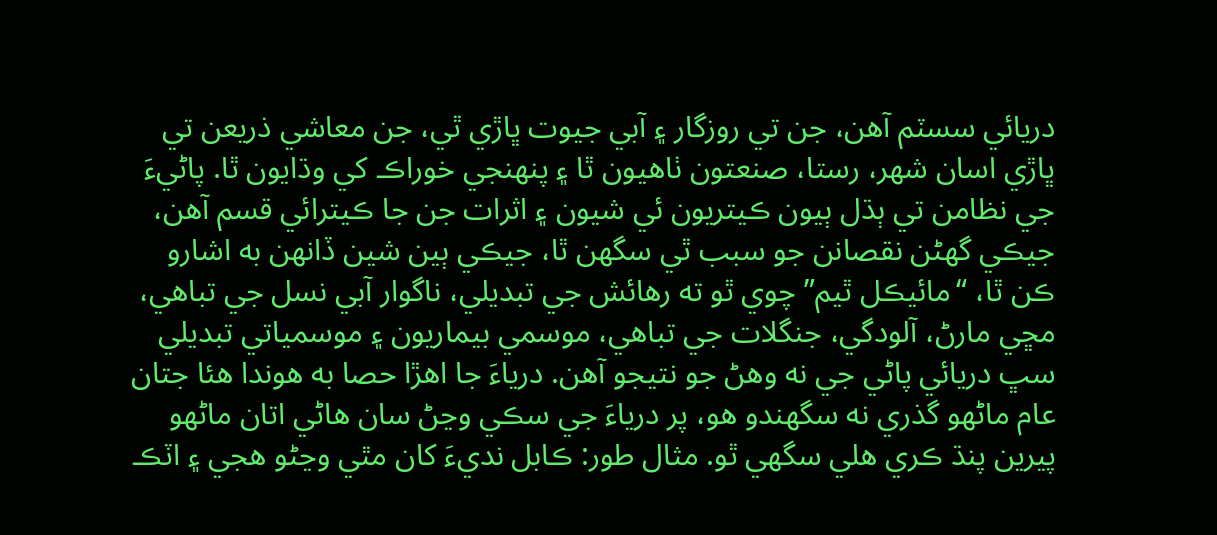دريائي سسٽم آهن، جن تي روزگار ۽ آبي جيوت ڀاڙي ٿي، جن معاشي ذريعن تي ڀاڙي اسان شهر، رستا، صنعتون ٺاهيون ٿا ۽ پنهنجي خوراڪ کي وڌايون ٿا. پاڻيءَ جي نظامن تي ٻڌل ٻيون ڪيتريون ئي شيون ۽ اثرات جن جا ڪيترائي قسم آهن، جيڪي گهڻن نقصانن جو سبب ٿي سگهن ٿا، جيڪي ٻين شين ڏانهن به اشارو ڪن ٿا، “مائيڪل ٿيم” چوي ٿو ته رهائش جي تبديلي، ناگوار آبي نسل جي تباهي، مڇي مارڻ، آلودگي، جنگلات جي تباهي، موسمي بيماريون ۽ موسمياتي تبديلي سڀ دريائي پاڻي جي نه وهڻ جو نتيجو آهن. درياءَ جا اهڙا حصا به هوندا هئا جتان عام ماڻهو گذري نه سگهندو هو، پر درياءَ جي سڪي وڃڻ سان هاڻي اتان ماڻهو پيرين پنڌ ڪري هلي سگهي ٿو. مثال طور: ڪابل نديءَ کان مٿي وڃڻو هجي ۽ اٽڪ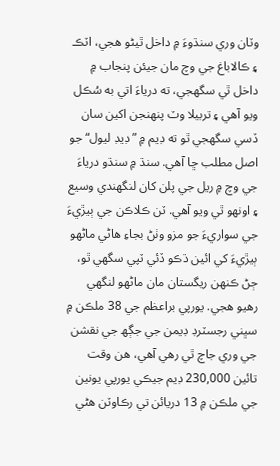وٽان وري سنڌوءَ ۾ داخل ٿيڻو هجي، اٽڪ ۽ ڪالاباغ جي وچ مان جيئن پنجاب ۾ داخل ٿي سگهجي، ته درياءَ اتي به سُڪل ويو آهي ۽ تربيلا وٽ پنهنجن اکين سان ڏسي سگهجي ٿو ته ڊيم ۾ ”ڊيڊ ليول“ جو اصل مطلب ڇا آهي. سنڌ ۾ سنڌو درياءَ جي وچ ۾ ريل جي پلن کان لنگهندي وسيع ۽ اونهو ٿي ويو آهي. ٽن ڪلاڪن جي ٻيڙيءَ جي سواريءَ جو مزو وٺڻ بجاءِ هاڻي ماڻهو ٻيڙيءَ کي ائين ڌڪو ڏئي ٽپي سگهي ٿو، ڄڻ ڪنهن ريگستان مان ماڻهو لنگهي رهيو هجي. يورپي براعظم جي 38 ملڪن ۾ سڀني رجسٽرڊ ڊيمن جي جڳھ جي نقشن جي وري جاچ ٿي رهي آهي، هن وقت تائين 230,000 ڊيم جيڪي يورپي يونين جي ملڪن ۾ 13 دريائن تي رڪاوٽن هڻي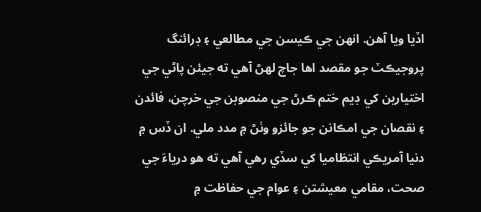اڏيا ويا آهن. انهن جي ڪيسن جي مطالعي ۽ ڊرائنگ پروجيڪٽ جو مقصد اها جاچ لهڻ آهي ته جيئن پاڻي جي اختيارين کي ڊيم ختم ڪرڻ جي منصوبن جي خرچن، فائدن ۽ نقصان جي امڪانن جو جائزو وٺڻ ۾ مدد ملي. ان ڏس ۾ دنيا آمريڪي انتظاميا کي سڏي رهي آهي ته هو درياءَ جي صحت، مقامي معيشتن ۽ عوام جي حفاظت ۾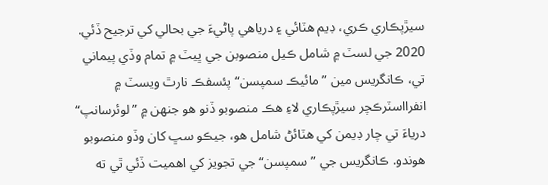سيڙپڪاري ڪري، ڊيم هٽائي ۽ درياھي پاڻيءَ جي بحالي کي ترجيح ڏئي. 2020 جي لسٽ ۾ شامل ڪيل منصوبن جي ڀيٽ ۾ تمام وڏي پيماني تي، ڪانگريس مين ”مائيڪ سمپسن“ پئسفڪ نارٿ ويسٽ ۾ انفرااسٽرڪچر سيڙپڪاري لاءِ هڪ منصوبو ڏنو هو جنهن ۾ ”لوئرسانپ“ درياءَ تي چار ڊيمن کي هٽائڻ شامل هو، جيڪو سڀ کان وڏو منصوبو هوندو. ڪانگريس جي ”سمپسن“ جي تجويز کي اهميت ڏئي ٿي ته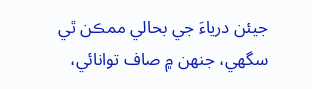جيئن درياءَ جي بحالي ممڪن ٿي سگهي، جنهن ۾ صاف توانائي،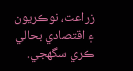زراعت، نوڪريون ۽ اقتصادي بحالي ڪري سگهجي.